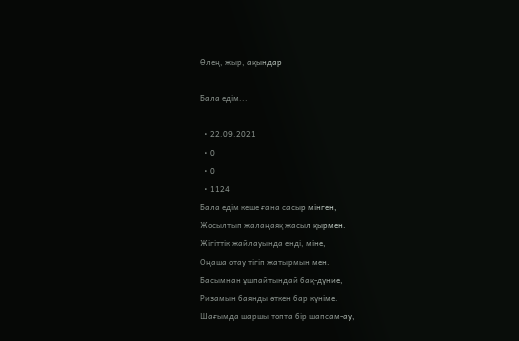Өлең, жыр, ақындар

Бала едім...

  • 22.09.2021
  • 0
  • 0
  • 1124
Бала едім кеше ғана сасыр мінген,
Жосылтып жалаңаяқ жасыл қырмен.
Жігіттік жайлауында енді, міне,
Оңаша отау тігіп жатырмын мен.
Басымнан ұшпайтындай бақ-дүние,
Ризамын баянды өткен бар күніме.
Шағымда шаршы топта бір шапсам-ау,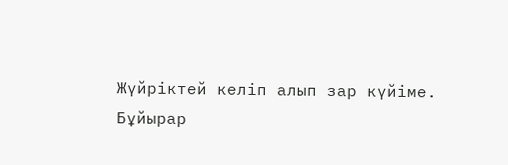Жүйріктей келіп алып зар күйіме.
Бұйырар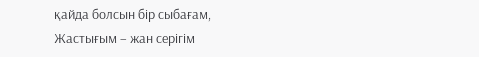қайда болсын бір сыбағам,
Жастығым – жан серігім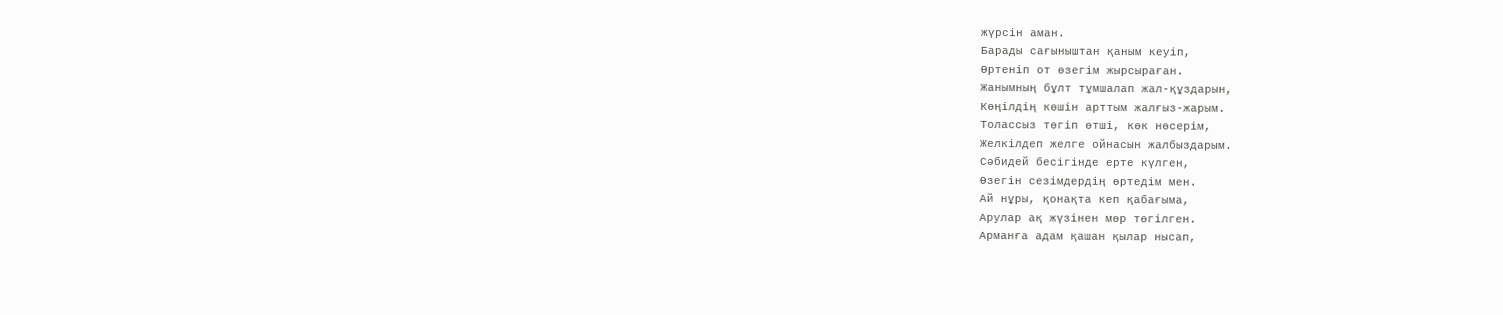жүрсін аман.
Барады сағыныштан қаным кеуіп,
Өртеніп от өзегім жырсыраған.
Жанымның бұлт тұмшалап жал-құздарын,
Көңілдің көшін арттым жалғыз-жарым.
Толассыз төгіп өтші, көк нөсерім,
Желкілдеп желге ойнасын жалбыздарым.
Сәбидей бесігінде ерте күлген,
Өзегін сезімдердің өртедім мен.
Ай нұры, қонақта кеп қабағыма,
Арулар ақ жүзінен мөр төгілген.
Арманға адам қашан қылар нысап,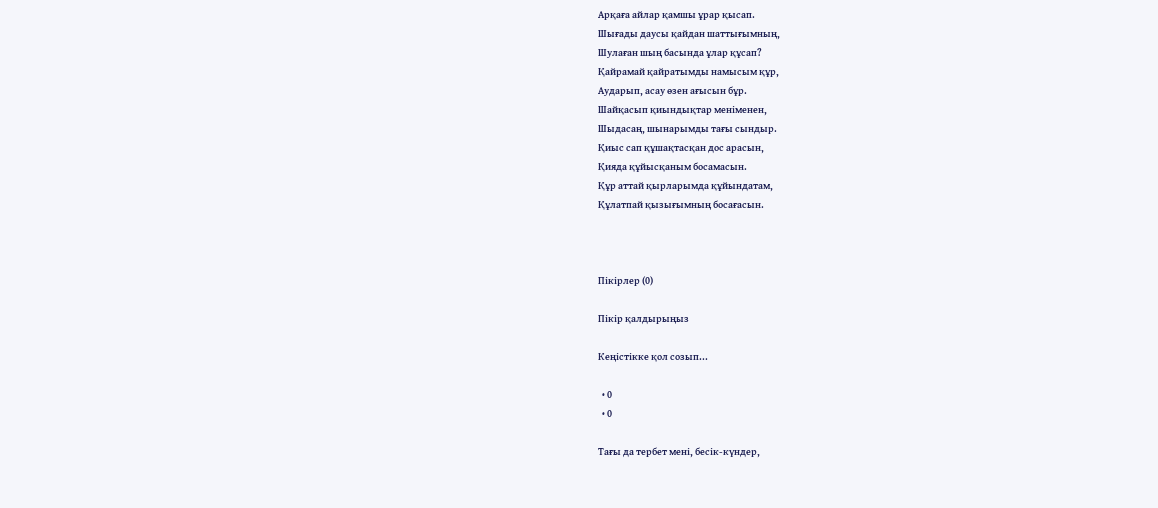Арқаға айлар қамшы ұрар қысап.
Шығады даусы қайдан шаттығымның,
Шулаған шың басында ұлар құсап?
Қайрамай қайратымды намысым құр,
Аударып, асау өзен ағысын бұр.
Шайқасып қиындықтар меніменен,
Шыдасаң, шынарымды тағы сындыр.
Қиыс сап құшақтасқан дос арасын,
Қияда құйысқаным босамасын.
Құр аттай қырларымда құйындатам,
Құлатпай қызығымның босағасын.



Пікірлер (0)

Пікір қалдырыңыз

Кеңістікке қол созып...

  • 0
  • 0

Тағы да тербет мені, бесік-күндер,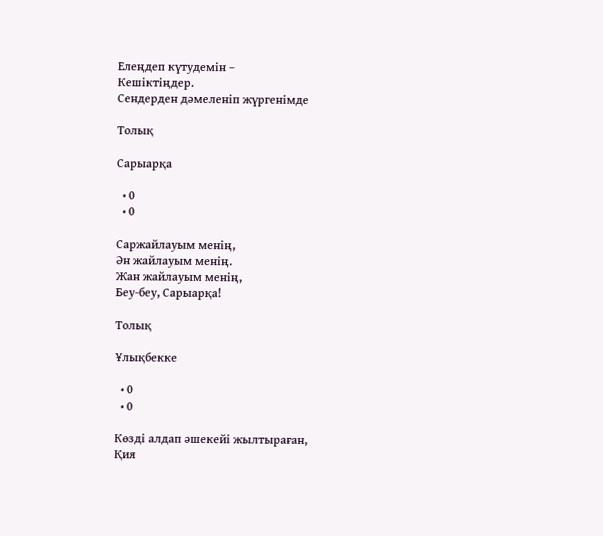Елеңдеп күтудемін –
Кешіктіңдер.
Сендерден дәмеленіп жүргенімде

Толық

Сарыарқа

  • 0
  • 0

Саржайлауым менің,
Ән жайлауым менің.
Жан жайлауым менің,
Беу-беу, Сарыарқа!

Толық

Ұлықбекке

  • 0
  • 0

Көзді алдап әшекейі жылтыраған,
Қия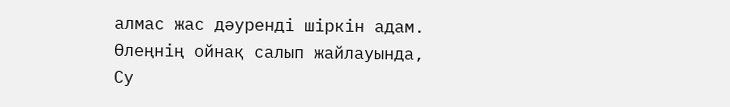алмас жас дәуренді шіркін адам.
Өлеңнің ойнақ салып жайлауында,
Су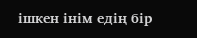ішкен інім едің бір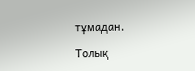тұмадан.

Толық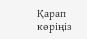Қарап көріңіз